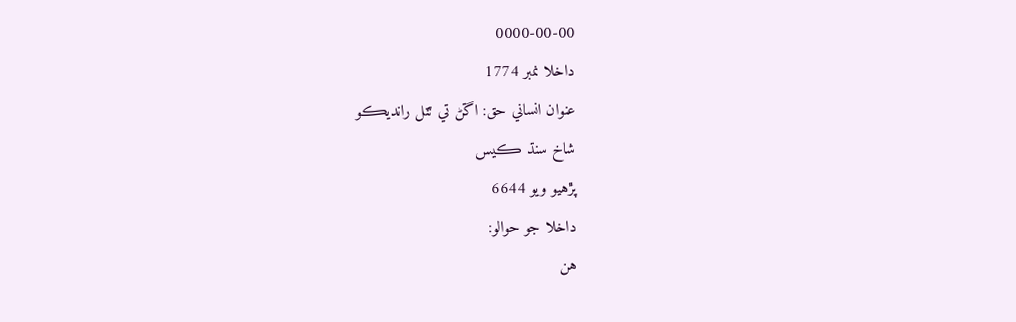0000-00-00
داخلا نمبر 1774
عنوان انساني حق: اڱڻ تي ٽٽل رانديڪو
شاخ سنڌ ڪيس
پڙهيو ويو 6644
داخلا جو حوالو:
هن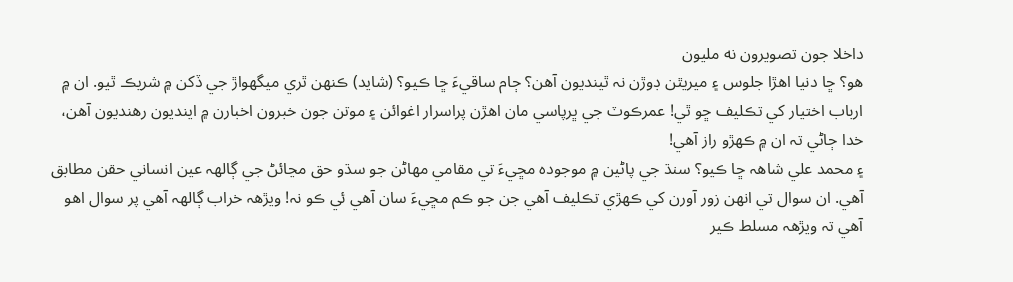داخلا جون تصويرون نه مليون
هو؟ ڇا دنيا اهڙا جلوس ۽ ميريٿن ڊوڙن نہ ٿينديون آهن؟ ڄام ساقيءَ ڇا ڪيو؟ (شايد) ڪنھن ٿري ميگهواڙ جي ڏکن ۾ شريڪ ٿيو. ان ۾ ارباب اختيار کي تڪليف ڇو ٿي! عمرڪوٽ جي ڀرپاسي مان اهڙن پراسرار اغوائن ۽ موتن جون خبرون اخبارن ۾ اينديون رهنديون آهن، خدا ڄاڻي تہ ان ۾ ڪھڙو راز آهي!
۽ محمد علي شاھہ ڇا ڪيو؟ سنڌ جي پاڻين ۾ موجوده مڇيءَ تي مقامي مهاڻن جو سڌو حق مڃائڻ جي ڳالھہ عين انساني حقن مطابق آهي. ان سوال تي انھن زور آورن کي ڪھڙي تڪليف آهي جن جو ڪم مڇيءَ سان آهي ئي ڪو نہ! ويڙھہ خراب ڳالھہ آهي پر سوال اهو آهي تہ ويڙھہ مسلط ڪير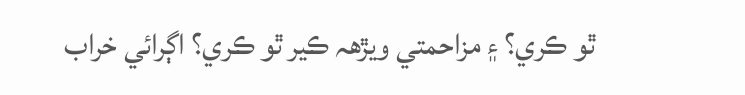ٿو ڪري؟ ۽ مزاحمتي ويڙھہ ڪير ٿو ڪري؟ اڳرائي خراب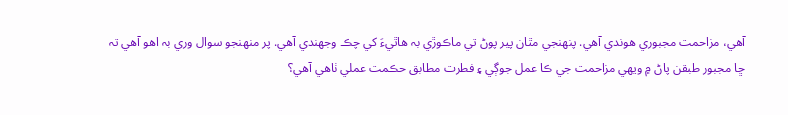آهي، مزاحمت مجبوري هوندي آهي. پنھنجي مٿان پير پوڻ تي ماڪوڙي بہ هاٿيءَ کي چڪ وجهندي آهي. پر منھنجو سوال وري بہ اهو آهي تہ ڇا مجبور طبقن پاڻ ۾ ويھي مزاحمت جي ڪا عمل جوڳي ۽ فطرت مطابق حڪمت عملي ٺاهي آهي؟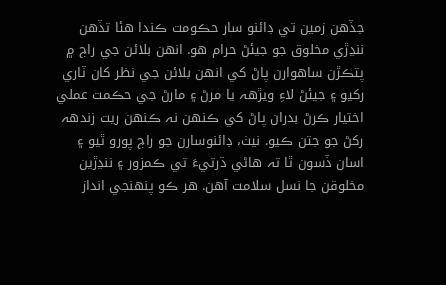جڏهن زمين تي ڊائنو سار حڪومت ڪندا هئا تڏهن ننڍڙي مخلوق جو جيئڻ حرام هو. انھن بلائن جي راڄ ۾ پتڪڙن ساهوارن پاڻ کي انھن بلائن جي نظر کان ٽاري رکيو ۽ جيئڻ لاءِ ويڙھہ يا مرڻ ۽ مارڻ جي حڪمت عملي اختيار ڪرڻ بدران پاڻ کي ڪنھن نہ ڪنھن ريت زندھہ رکڻ جو جتن ڪيو. نيٺ، ڊائنوسارن جو راڄ پورو ٿيو ۽ اسان ڏسون ٿا تہ هاڻي ڌرتيءَ تي ڪمزور ۽ ننڍڙين مخلوقن جا نسل سلامت آهن. هر ڪو پنھنجي انداز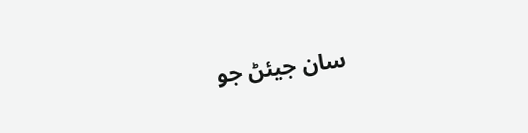سان جيئڻ جو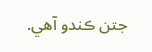جتن ڪندو آهي.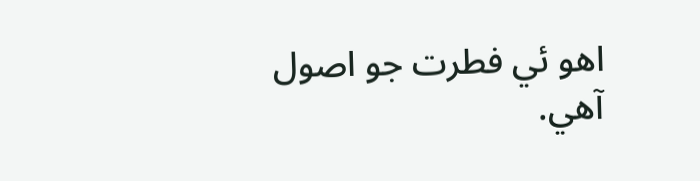اهو ئي فطرت جو اصول آهي.